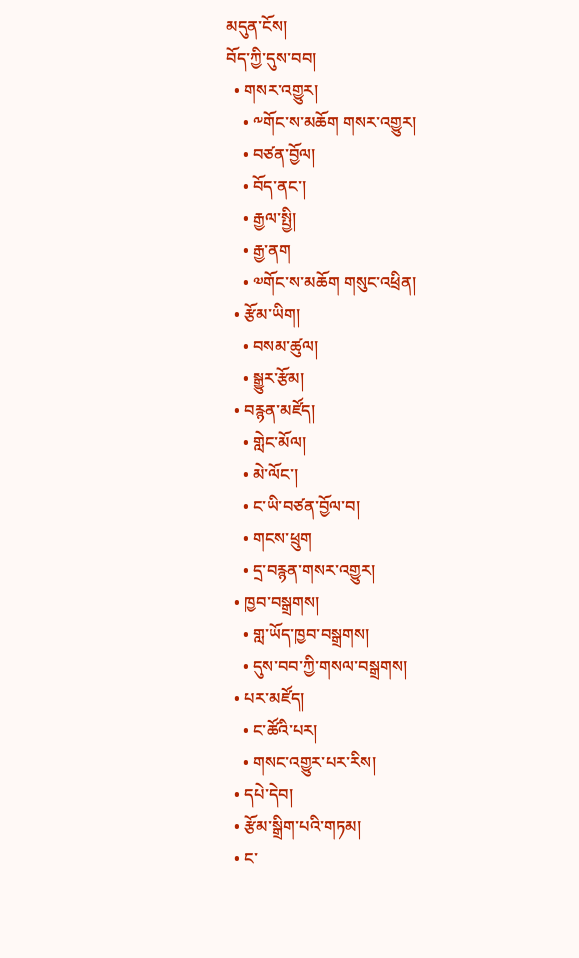མདུན་ངོས།
བོད་ཀྱི་དུས་བབ།
  • གསར་འགྱུར།
    • ༸གོང་ས་མཆོག གསར་འགྱུར།
    • བཙན་བྱོལ།
    • བོད་ནང་།
    • རྒྱལ་སྤྱི།
    • རྒྱ་ནག
    • ༧གོང་ས་མཆོག གསུང་འཕྲིན།
  • རྩོམ་ཡིག།
    • བསམ་ཚུལ།
    • སྒྱུར་རྩོམ།
  • བརྙན་མཛོད།
    • གླེང་མོལ།
    • མེ་ལོང་།
    • ང་ཡི་བཙན་བྱོལ་བ།
    • གངས་ཕྲུག
    • དྲ་བརྙན་གསར་འགྱུར།
  • ཁྱབ་བསྒྲགས།
    • གླ་ཡོད་ཁྱབ་བསྒྲགས།
    • དུས་བབ་ཀྱི་གསལ་བསྒྲགས།
  • པར་མཛོད།
    • ང་ཚོའི་པར།
    • གསང་འགྱུར་པར་རིས།
  • དཔེ་དེབ།
  • རྩོམ་སྒྲིག་པའི་གཏམ།
  • ང་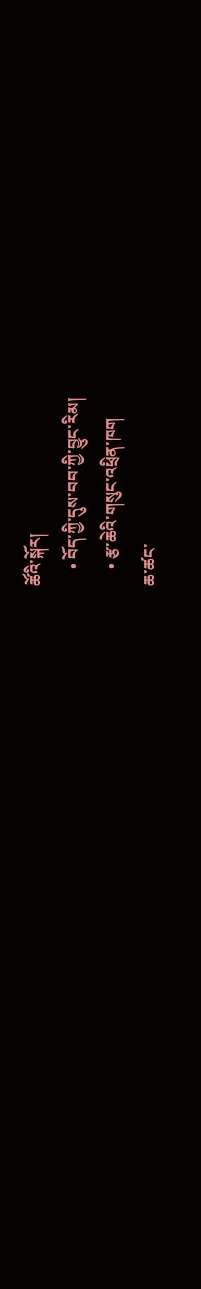ཚོའི་སྐོར།
    • བོད་ཀྱི་དུས་བབ་ཀྱི་བྱུང་རིམ།
    • རྩ་ཆེའི་གསུང་འཕྲིན་ཁག
ཆ་ཚང་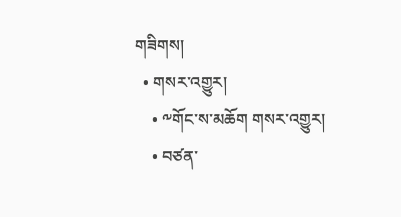གཟིགས།
  • གསར་འགྱུར།
    • ༸གོང་ས་མཆོག གསར་འགྱུར།
    • བཙན་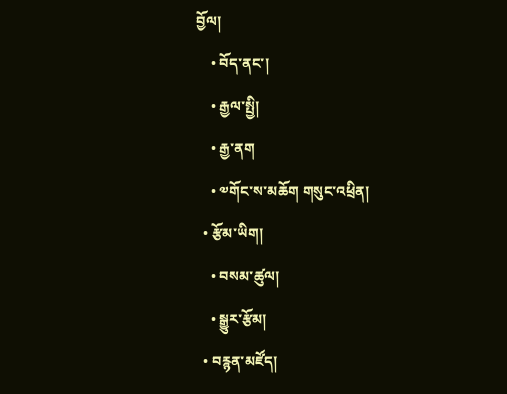བྱོལ།
    • བོད་ནང་།
    • རྒྱལ་སྤྱི།
    • རྒྱ་ནག
    • ༧གོང་ས་མཆོག གསུང་འཕྲིན།
  • རྩོམ་ཡིག།
    • བསམ་ཚུལ།
    • སྒྱུར་རྩོམ།
  • བརྙན་མཛོད།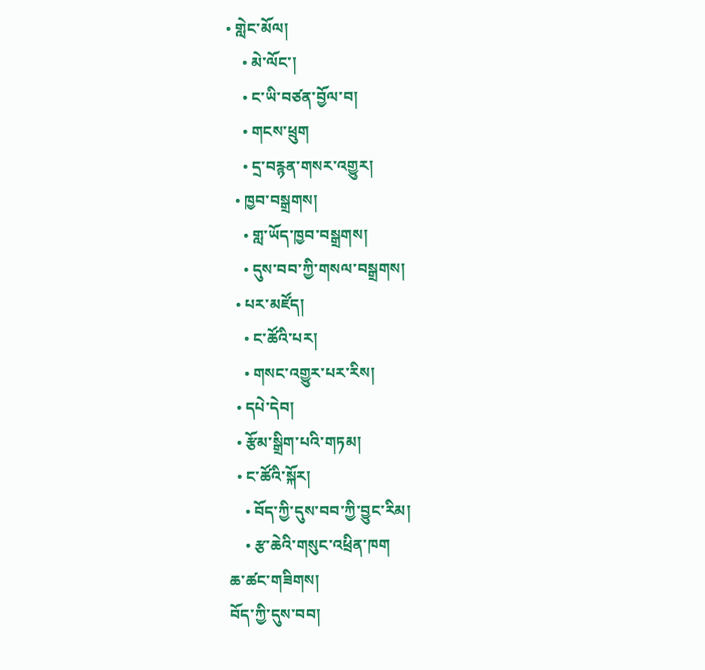• གླེང་མོལ།
    • མེ་ལོང་།
    • ང་ཡི་བཙན་བྱོལ་བ།
    • གངས་ཕྲུག
    • དྲ་བརྙན་གསར་འགྱུར།
  • ཁྱབ་བསྒྲགས།
    • གླ་ཡོད་ཁྱབ་བསྒྲགས།
    • དུས་བབ་ཀྱི་གསལ་བསྒྲགས།
  • པར་མཛོད།
    • ང་ཚོའི་པར།
    • གསང་འགྱུར་པར་རིས།
  • དཔེ་དེབ།
  • རྩོམ་སྒྲིག་པའི་གཏམ།
  • ང་ཚོའི་སྐོར།
    • བོད་ཀྱི་དུས་བབ་ཀྱི་བྱུང་རིམ།
    • རྩ་ཆེའི་གསུང་འཕྲིན་ཁག
ཆ་ཚང་གཟིགས།
བོད་ཀྱི་དུས་བབ།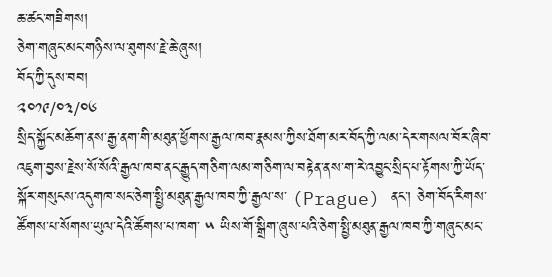ཆ་ཚང་གཟིགས།
ཅེག་གཞུང་མང་གཉིས་ལ་ཐུགས་རྗེ་ཆེ་ཞུས།
བོད་ཀྱི་དུས་བབ།
༢༠༡༩/༠༣/༠༦
སྲིད་སྐྱོང་མཆོག་ནས་རྒྱ་ནག་གི་མཐུན་ཕྱོགས་རྒྱལ་ཁབ་རྣམས་ཀྱིས་ཐོག་མར་བོད་ཀྱི་ལམ་དེར་གསལ་བོར་ཞིབ་འཇུག་བྱས་རྗེས་སོ་སོའི་རྒྱལ་ཁབ་ནང་རྒྱུད་གཅིག་ལམ་གཅིག་ལ་བརྟེན་ནས་ག་རེ་འབྱུང་སྲིད་པ་རྟོགས་ཀྱི་ཡོད་སྐོར་གསུངས་འདུགཁ་སང་ཅེག་སྤྱི་མཐུན་རྒྱལ་ཁབ་ཀྱི་རྒྱལ་ས་ (Prague) ནང་། ཅེག་བོད་རིགས་ཚོགས་པ་སོགས་ཡུལ་དེའི་ཚོགས་པ་ཁག་ ༥ ཡིས་གོ་སྒྲིག་ཞུས་པའི་ཅེག་སྤྱི་མཐུན་རྒྱལ་ཁབ་ཀྱི་གཞུང་མང་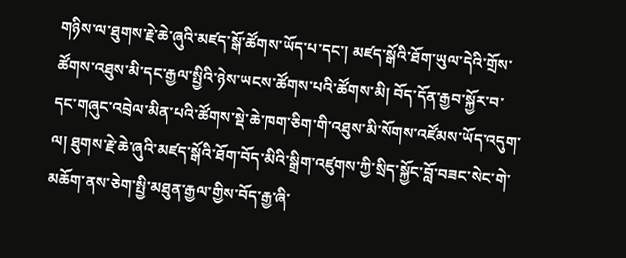གཉིས་ལ་ཐུགས་རྗེ་ཆེ་ཞུའི་མཛད་སྒོ་ཚོགས་ཡོད་པ་དང་། མཛད་སྒོའི་ཐོག་ཡུལ་དེའི་གྲོས་ཚོགས་འཐུས་མི་དང་རྒྱལ་སྤྱིའི་ཉེས་ཡངས་ཚོགས་པའི་ཚོགས་མི། བོད་དོན་རྒྱབ་སྐྱོར་བ་དང་གཞུང་འབྲེལ་མིན་པའི་ཚོགས་སྡེ་ཆེ་ཁག་ཅིག་གི་འཐུས་མི་སོགས་འཛོམས་ཡོད་འདུག་ལ། ཐུགས་རྗེ་ཆེ་ཞུའི་མཛད་སྒོའི་ཐོག་བོད་མིའི་སྒྲིག་འཛུགས་ཀྱི་སྲིད་སྐྱོང་བློ་བཟང་སེང་གེ་མཆོག་ནས་ཅེག་སྤྱི་མཐུན་རྒྱལ་གྱིས་བོད་རྒྱ་ཞི་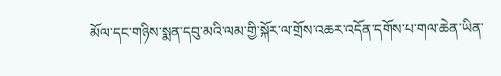མོལ་དང་གཉིས་སྨན་དབུ་མའི་ལམ་གྱི་སྐོར་ལ་གྲོས་འཆར་འདོན་དགོས་པ་གལ་ཆེན་ཡིན་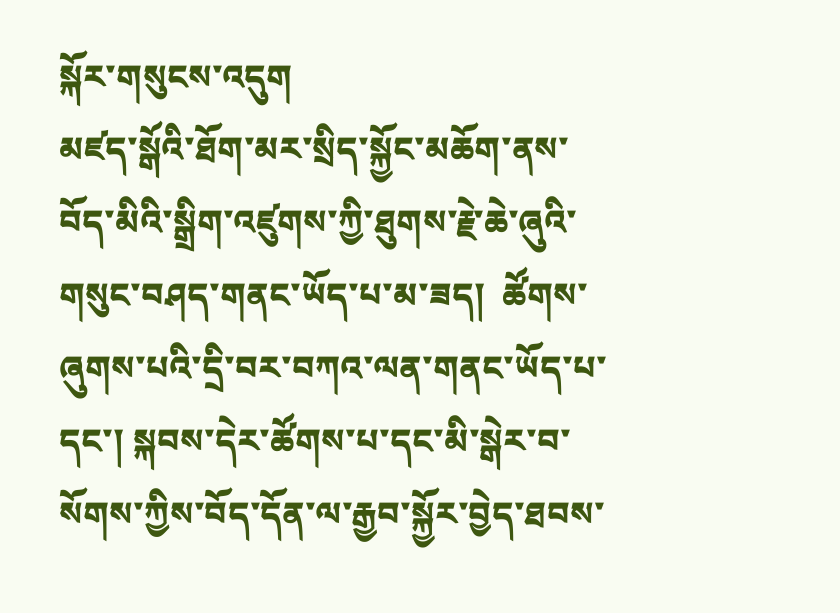སྐོར་གསུངས་འདུག
མཛད་སྒོའི་ཐོག་མར་སྲིད་སྐྱོང་མཆོག་ནས་བོད་མིའི་སྒྲིག་འཛུགས་ཀྱི་ཐུགས་རྗེ་ཆེ་ཞུའི་གསུང་བཤད་གནང་ཡོད་པ་མ་ཟད།  ཚོགས་ཞུགས་པའི་དྲི་བར་བཀའ་ལན་གནང་ཡོད་པ་དང་། སྐབས་དེར་ཚོགས་པ་དང་མི་སྒེར་བ་སོགས་ཀྱིས་བོད་དོན་ལ་རྒྱབ་སྐྱོར་བྱེད་ཐབས་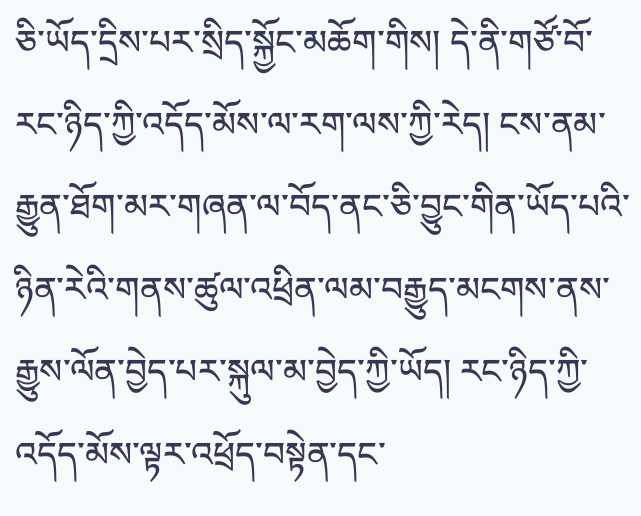ཅི་ཡོད་དྲིས་པར་སྲིད་སྐྱོང་མཆོག་གིས། དེ་ནི་གཙོ་བོ་རང་ཉིད་ཀྱི་འདོད་མོས་ལ་རག་ལས་ཀྱི་རེད། ངས་ནམ་རྒྱུན་ཐོག་མར་གཞན་ལ་བོད་ནང་ཅི་བྱུང་གིན་ཡོད་པའི་ཉིན་རེའི་གནས་ཚུལ་འཕྲིན་ལམ་བརྒྱུད་མངགས་ནས་རྒྱུས་ལོན་བྱེད་པར་སྐུལ་མ་བྱེད་ཀྱི་ཡོད། རང་ཉིད་ཀྱི་འདོད་མོས་ལྟར་འཕྲོད་བསྟེན་དང་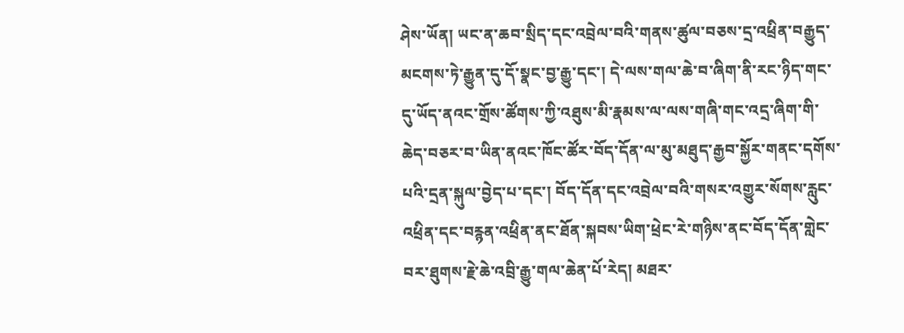ཤེས་ཡོན། ཡང་ན་ཆབ་སྲིད་དང་འབྲེལ་བའི་གནས་ཚུལ་བཅས་དྲ་འཕྲིན་བརྒྱུད་མངགས་ཏེ་རྒྱུན་དུ་དོ་སྣང་བྱ་རྒྱུ་དང་། དེ་ལས་གལ་ཆེ་བ་ཞིག་ནི་རང་ཉིད་གང་དུ་ཡོད་ནའང་གྲོས་ཚོགས་ཀྱི་འཐུས་མི་རྣམས་ལ་ལས་གཞི་གང་འདྲ་ཞིག་གི་ཆེད་བཅར་བ་ཡིན་ནའང་ཁོང་ཚོར་བོད་དོན་ལ་མུ་མཐུད་རྒྱབ་སྐྱོར་གནང་དགོས་པའི་དྲན་སྐུལ་བྱེད་པ་དང་། བོད་དོན་དང་འབྲེལ་བའི་གསར་འགྱུར་སོགས་རླུང་འཕྲིན་དང་བརྙན་འཕྲིན་ནང་ཐོན་སྐབས་ཡིག་ཕྲེང་རེ་གཉིས་ནང་བོད་དོན་གླེང་བར་ཐུགས་རྗེ་ཆེ་འབྲི་རྒྱུ་གལ་ཆེན་པོ་རེད། མཐར་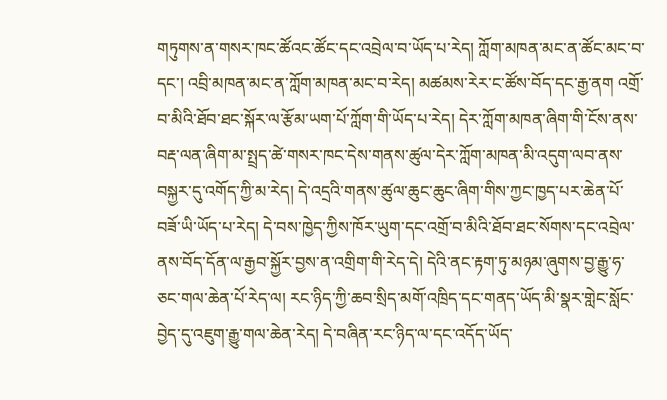གཏུགས་ན་གསར་ཁང་ཚོའང་ཚོང་དང་འབྲེལ་བ་ཡོད་པ་རེད། ཀློག་མཁན་མང་ན་ཚོང་མང་བ་དང་། འབྲི་མཁན་མང་ན་ཀློག་མཁན་མང་བ་རེད། མཚམས་རེར་ང་ཚོས་བོད་དང་རྒྱ་ནག འགྲོ་བ་མིའི་ཐོབ་ཐང་སྐོར་ལ་རྩོམ་ཡག་པོ་ཀློག་གི་ཡོད་པ་རེད། དེར་ཀློག་མཁན་ཞིག་གི་ངོས་ནས་བརྡ་ལན་ཞིག་མ་སྤྲད་ཚེ་གསར་ཁང་དེས་གནས་ཚུལ་དེར་ཀློག་མཁན་མི་འདུག་ལབ་ནས་བསྐྱར་དུ་འགོད་ཀྱི་མ་རེད། དེ་འདྲའི་གནས་ཚུལ་ཆུང་ཆུང་ཞིག་གིས་ཀྱང་ཁྱད་པར་ཆེན་པོ་བཟོ་ཡི་ཡོད་པ་རེད། དེ་བས་ཁྱེད་ཀྱིས་ཁོར་ཡུག་དང་འགྲོ་བ་མིའི་ཐོབ་ཐང་སོགས་དང་འབྲེལ་ནས་བོད་དོན་ལ་རྒྱབ་སྐྱོར་བྱས་ན་འགྲིག་གི་རེད་དེ། དེའི་ནང་རྟག་ཏུ་མཉམ་ཞུགས་བྱ་རྒྱུ་ཧ་ཅང་གལ་ཆེན་པོ་རེད་ལ། རང་ཉིད་ཀྱི་ཆབ་སྲིད་མགོ་འཁྲིད་དང་གནད་ཡོད་མི་སྣར་གླེང་སློང་བྱེད་དུ་འཇུག་རྒྱུ་གལ་ཆེན་རེད། དེ་བཞིན་རང་ཉིད་ལ་དང་འདོད་ཡོད་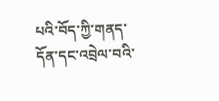པའི་བོད་ཀྱི་གནད་དོན་དང་འབྲེལ་བའི་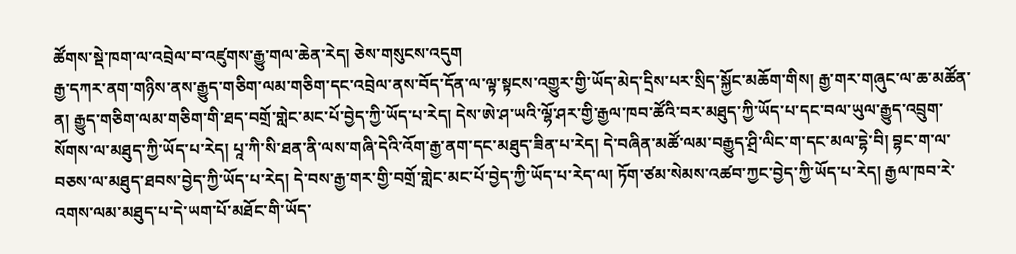ཚོགས་སྡེ་ཁག་ལ་འབྲེལ་བ་འཛུགས་རྒྱུ་གལ་ཆེན་རེད། ཅེས་གསུངས་འདུག
རྒྱ་དཀར་ནག་གཉིས་ནས་རྒྱུད་གཅིག་ལམ་གཅིག་དང་འབྲེལ་ནས་བོད་དོན་ལ་ལྟ་སྟངས་འགྱུར་གྱི་ཡོད་མེད་དྲིས་པར་སྲིད་སྐྱོང་མཆོག་གིས། རྒྱ་གར་གཞུང་ལ་ཆ་མཚོན་ན། རྒྱུད་གཅིག་ལམ་གཅིག་གི་ཐད་བགྲོ་གླེང་མང་པོ་བྱེད་ཀྱི་ཡོད་པ་རེད། དེས་ཨེ་ཤ་ཡའི་ལྷོ་ཤར་གྱི་རྒྱལ་ཁབ་ཚོའི་བར་མཐུད་ཀྱི་ཡོད་པ་དང་བལ་ཡུལ་རྒྱུད་འབྲུག་སོགས་ལ་མཐུད་ཀྱི་ཡོད་པ་རེད། པཱ་ཀི་སི་ཐན་ནི་ལས་གཞི་དེའི་འོག་རྒྱ་ནག་དང་མཐུད་ཟིན་པ་རེད། དེ་བཞིན་མཚོ་ལམ་བརྒྱུད་ཤྲི་ལིང་ག་དང་མལ་དྷེ་བི། བྷང་ག་ལ་བཅས་ལ་མཐུད་ཐབས་བྱེད་ཀྱི་ཡོད་པ་རེད། དེ་བས་རྒྱ་གར་གྱི་བགྲོ་གླེང་མང་པོ་བྱེད་ཀྱི་ཡོད་པ་རེད་ལ། ཏོག་ཙམ་སེམས་འཚབ་ཀྱང་བྱེད་ཀྱི་ཡོད་པ་རེད། རྒྱལ་ཁབ་རེ་འགས་ལམ་མཐུད་པ་དེ་ཡག་པོ་མཐོང་གི་ཡོད་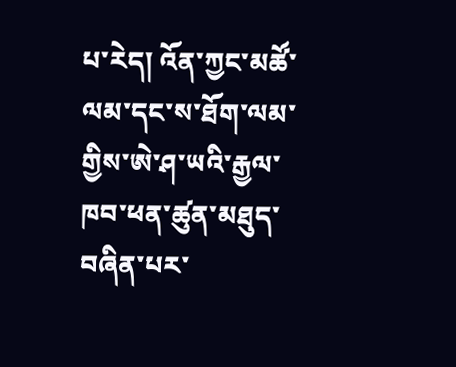པ་རེད། འོན་ཀྱང་མཚོ་ལམ་དང་ས་ཐོག་ལམ་གྱིས་ཨེ་ཤ་ཡའི་རྒྱལ་ཁབ་ཕན་ཚུན་མཐུད་བཞིན་པར་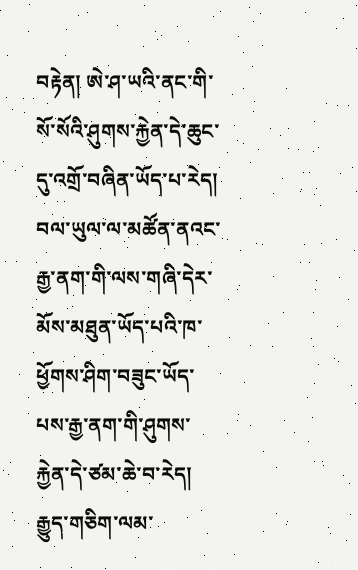བརྟེན། ཨེ་ཤ་ཡའི་ནང་གི་སོ་སོའི་ཤུགས་རྐྱེན་དེ་ཆུང་དུ་འགྲོ་བཞིན་ཡོད་པ་རེད། བལ་ཡུལ་ལ་མཚོན་ནའང་རྒྱ་ནག་གི་ལས་གཞི་དེར་མོས་མཐུན་ཡོད་པའི་ཁ་ཕྱོགས་ཤིག་བཟུང་ཡོད་པས་རྒྱ་ནག་གི་ཤུགས་རྐྱེན་དེ་ཙམ་ཆེ་བ་རེད། རྒྱུད་གཅིག་ལམ་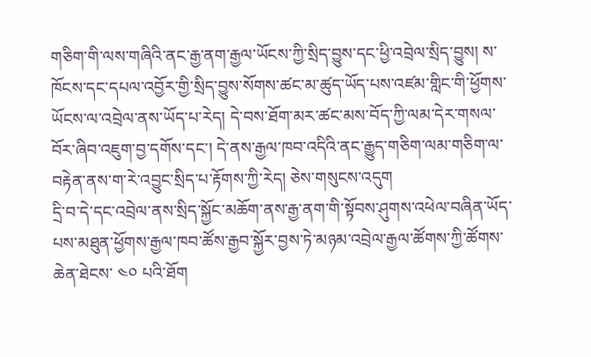གཅིག་གི་ལས་གཞིའི་ནང་རྒྱ་ནག་རྒྱལ་ཡོངས་ཀྱི་སྲིད་བྱུས་དང་ཕྱི་འབྲེལ་སྲིད་བྱུས། ས་ཁོངས་དང་དཔལ་འབྱོར་གྱི་སྲིད་བྱུས་སོགས་ཚང་མ་ཚུད་ཡོད་པས་འཛམ་གླིང་གི་ཕྱོགས་ཡོངས་ལ་འབྲེལ་ནས་ཡོད་པ་རེད། དེ་བས་ཐོག་མར་ཚང་མས་བོད་ཀྱི་ལམ་དེར་གསལ་བོར་ཞིབ་འཇུག་བྱ་དགོས་དང་། དེ་ནས་རྒྱལ་ཁབ་འདིའི་ནང་རྒྱུད་གཅིག་ལམ་གཅིག་ལ་བརྟེན་ནས་ག་རེ་འབྱུང་སྲིད་པ་རྟོགས་ཀྱི་རེད། ཅེས་གསུངས་འདུག
དྲི་བ་དེ་དང་འབྲེལ་ནས་སྲིད་སྐྱོང་མཆོག་ནས་རྒྱ་ནག་གི་སྟོབས་ཤུགས་འཕེལ་བཞིན་ཡོད་པས་མཐུན་ཕྱོགས་རྒྱལ་ཁབ་ཚོས་རྒྱབ་སྐྱོར་བྱས་ཏེ་མཉམ་འབྲེལ་རྒྱལ་ཚོགས་ཀྱི་ཚོགས་ཆེན་ཐེངས་ ༤༠ པའི་ཐོག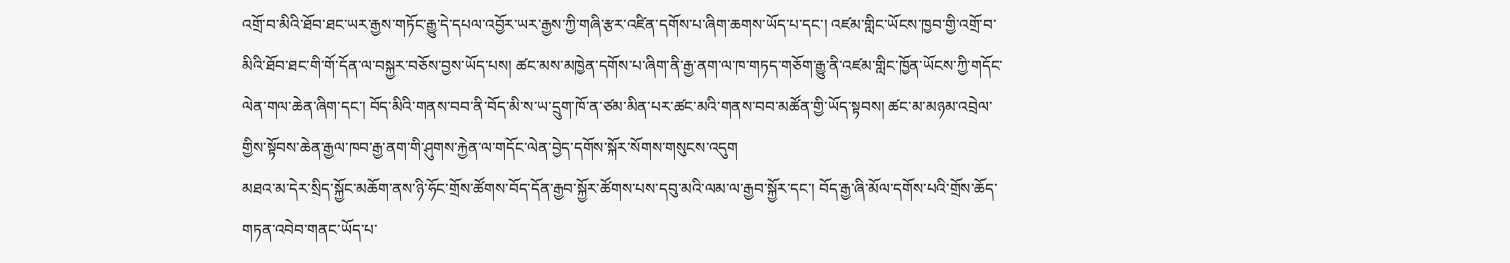འགྲོ་བ་མིའི་ཐོབ་ཐང་ཡར་རྒྱས་གཏོང་རྒྱུ་དེ་དཔལ་འབྱོར་ཡར་རྒྱས་ཀྱི་གཞི་རྩར་འཛིན་དགོས་པ་ཞིག་ཆགས་ཡོད་པ་དང་། འཛམ་གླིང་ཡོངས་ཁྱབ་གྱི་འགྲོ་བ་མིའི་ཐོབ་ཐང་གི་གོ་དོན་ལ་བསྐྱར་བཅོས་བྱས་ཡོད་པས། ཚང་མས་མཁྱེན་དགོས་པ་ཞིག་ནི་རྒྱ་ནག་ལ་ཁ་གཏད་གཅོག་རྒྱུ་ནི་འཛམ་གླིང་ཁྱོན་ཡོངས་ཀྱི་གདོང་ལེན་གལ་ཆེན་ཞིག་དང་། བོད་མིའི་གནས་བབ་ནི་བོད་མི་ས་ཡ་དྲུག་ཁོ་ན་ཙམ་མིན་པར་ཚང་མའི་གནས་བབ་མཚོན་གྱི་ཡོད་སྟབས། ཚང་མ་མཉམ་འབྲེལ་གྱིས་སྟོབས་ཆེན་རྒྱལ་ཁབ་རྒྱ་ནག་གི་ཤུགས་རྐྱེན་ལ་གདོང་ལེན་བྱེད་དགོས་སྐོར་སོགས་གསུངས་འདུག
མཐའ་མ་དེར་སྲིད་སྐྱོང་མཆོག་ནས་ཉི་ཧོང་གྲོས་ཚོགས་བོད་དོན་རྒྱབ་སྐྱོར་ཚོགས་པས་དབུ་མའི་ལམ་ལ་རྒྱབ་སྐྱོར་དང་། བོད་རྒྱ་ཞི་མོལ་དགོས་པའི་གྲོས་ཆོད་གཏན་འབེབ་གནང་ཡོད་པ་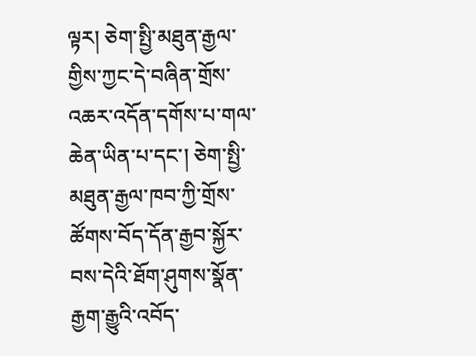ལྟར། ཅེག་སྤྱི་མཐུན་རྒྱལ་གྱིས་ཀྱང་དེ་བཞིན་གྲོས་འཆར་འདོན་དགོས་པ་གལ་ཆེན་ཡིན་པ་དང་། ཅེག་སྤྱི་མཐུན་རྒྱལ་ཁབ་ཀྱི་གྲོས་ཚོགས་བོད་དོན་རྒྱབ་སྐྱོར་བས་དེའི་ཐོག་ཤུགས་སྣོན་རྒྱག་རྒྱུའི་འབོད་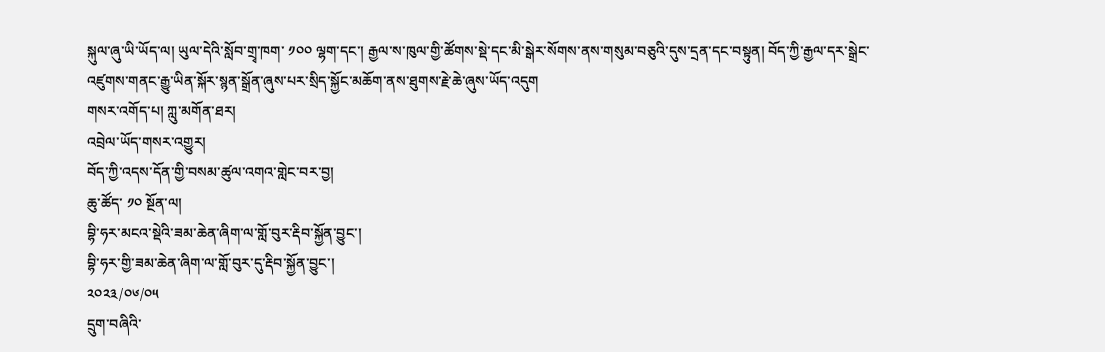སྐུལ་ཞུ་ཡི་ཡོད་ལ། ཡུལ་དེའི་སློབ་གྲྭ་ཁག་ ༡༠༠ ལྷག་དང་། རྒྱལ་ས་ཁུལ་གྱི་ཚོགས་སྡེ་དང་མི་སྒེར་སོགས་ནས་གསུམ་བཅུའི་དུས་དྲན་དང་བསྟུན། བོད་ཀྱི་རྒྱལ་དར་སྒྲེང་འཛུགས་གནང་རྒྱུ་ཡིན་སྐོར་སྙན་སྒྲོན་ཞུས་པར་སྲིད་སྐྱོང་མཆོག་ནས་ཐུགས་རྗེ་ཆེ་ཞུས་ཡོད་འདུག
གསར་འགོད་པ། ཀླུ་མགོན་ཐར།
འབྲེལ་ཡོད་གསར་འགྱུར།
བོད་ཀྱི་འདས་དོན་གྱི་བསམ་ཚུལ་འགའ་གླེང་བར་བྱ།
ཆུ་ཚོད་ ༡༠ སྔོན་ལ།
བྷི་ཧར་མངའ་སྡེའི་ཟམ་ཆེན་ཞིག་ལ་གློ་བུར་རྡིབ་སྐྱོན་བྱུང་།
བྷི་ཧར་གྱི་ཟམ་ཆེན་ཞིག་ལ་གློ་བུར་དུ་རྡིབ་སྐྱོན་བྱུང་།
༢༠༢༣/༠༦/༠༥
དྲུག་བཞིའི་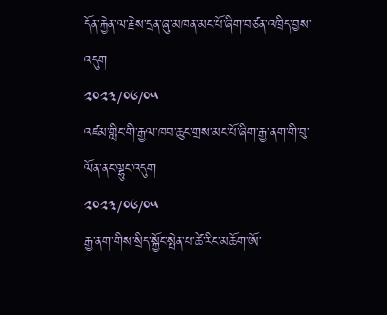དོན་རྐྱེན་ལ་རྗེས་དྲན་ཞུ་མཁན་མང་པོ་ཞིག་བཙན་འཁྲིད་བྱས་འདུག
༢༠༢༣/༠༦/༠༥
འཛམ་གླིང་གི་རྒྱལ་ཁབ་ཆུང་གྲས་མང་པོ་ཞིག་རྒྱ་ནག་གི་བུ་ལོན་ནང་ལྷུང་འདུག
༢༠༢༣/༠༦/༠༥
རྒྱ་ནག་གིས་སྲིད་སྐྱོང་སྤེན་པ་ཚེ་རིང་མཆོག་ཨོ་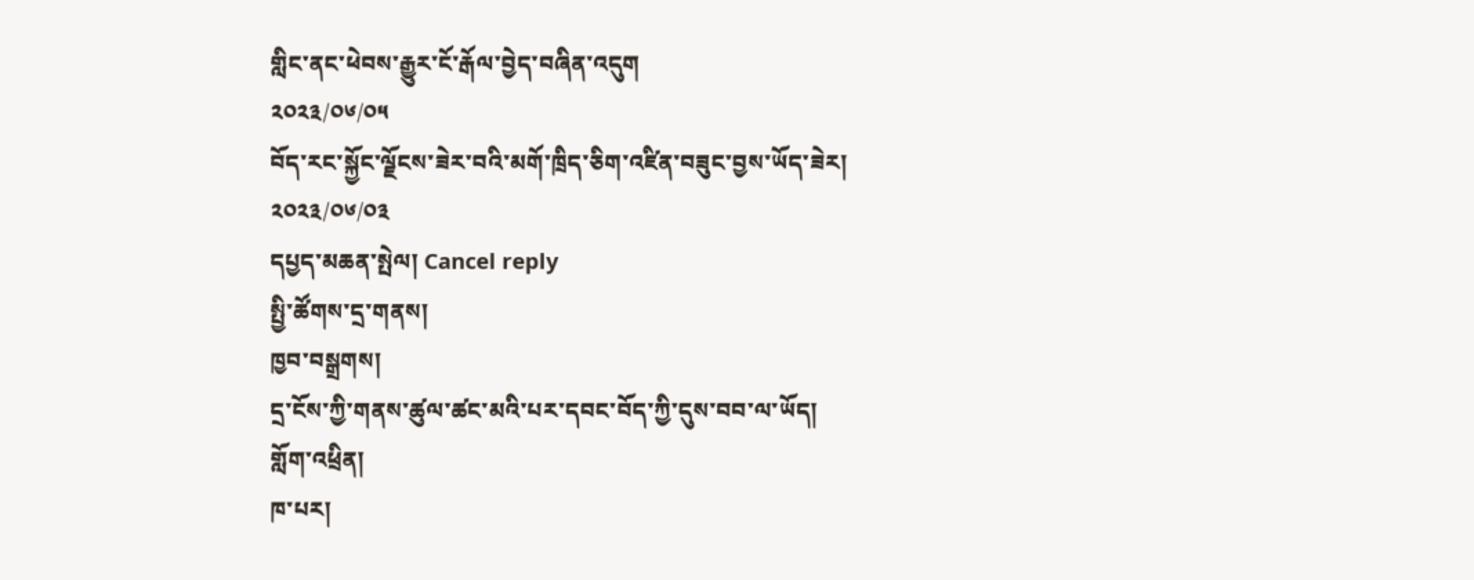གླིང་ནང་ཕེབས་རྒྱུར་ངོ་རྒོལ་བྱེད་བཞིན་འདུག
༢༠༢༣/༠༦/༠༥
བོད་རང་སྐྱོང་ལྗོངས་ཟེར་བའི་མགོ་ཁྲིད་ཅིག་འཛིན་བཟུང་བྱས་ཡོད་ཟེར།
༢༠༢༣/༠༦/༠༣
དཔྱད་མཆན་སྤེལ། Cancel reply
སྤྱི་ཚོགས་དྲ་གནས།
ཁྱབ་བསྒྲགས།
དྲ་ངོས་ཀྱི་གནས་ཚུལ་ཚང་མའི་པར་དབང་བོད་ཀྱི་དུས་བབ་ལ་ཡོད།
གློག་འཕྲིན།
ཁ་པར།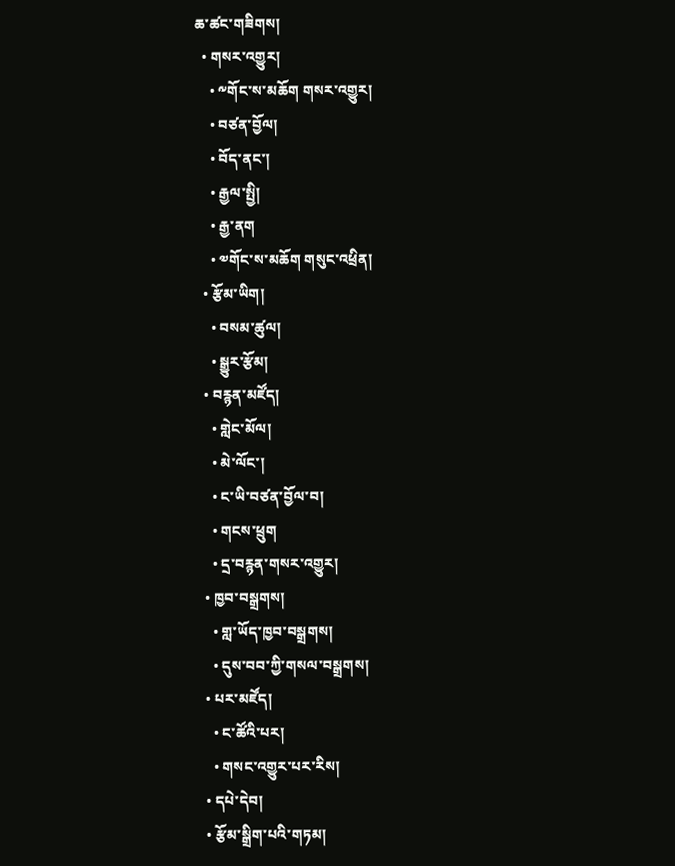ཆ་ཚང་གཟིགས།
  • གསར་འགྱུར།
    • ༸གོང་ས་མཆོག གསར་འགྱུར།
    • བཙན་བྱོལ།
    • བོད་ནང་།
    • རྒྱལ་སྤྱི།
    • རྒྱ་ནག
    • ༧གོང་ས་མཆོག གསུང་འཕྲིན།
  • རྩོམ་ཡིག།
    • བསམ་ཚུལ།
    • སྒྱུར་རྩོམ།
  • བརྙན་མཛོད།
    • གླེང་མོལ།
    • མེ་ལོང་།
    • ང་ཡི་བཙན་བྱོལ་བ།
    • གངས་ཕྲུག
    • དྲ་བརྙན་གསར་འགྱུར།
  • ཁྱབ་བསྒྲགས།
    • གླ་ཡོད་ཁྱབ་བསྒྲགས།
    • དུས་བབ་ཀྱི་གསལ་བསྒྲགས།
  • པར་མཛོད།
    • ང་ཚོའི་པར།
    • གསང་འགྱུར་པར་རིས།
  • དཔེ་དེབ།
  • རྩོམ་སྒྲིག་པའི་གཏམ།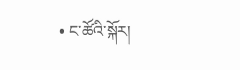• ང་ཚོའི་སྐོར།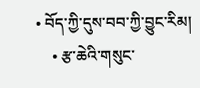• བོད་ཀྱི་དུས་བབ་ཀྱི་བྱུང་རིམ།
    • རྩ་ཆེའི་གསུང་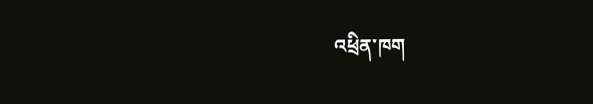འཕྲིན་ཁག